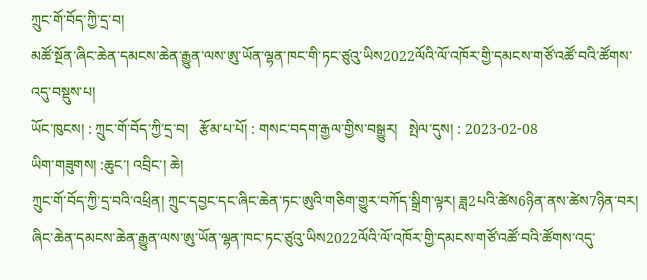ཀྲུང་གོ་བོད་ཀྱི་དྲ་བ།
མཚོ་སྔོན་ཞིང་ཆེན་དམངས་ཆེན་རྒྱུན་ལས་ཨུ་ཡོན་ལྷན་ཁང་གི་ཏང་ཙུའུ་ཡིས2022ལོའི་ལོ་འཁོར་གྱི་དམངས་གཙོ་འཚོ་བའི་ཚོགས་འདུ་བསྡུས་པ།
ཡོང་ཁུངས། : ཀྲུང་གོ་བོད་ཀྱི་དྲ་བ།   རྩོམ་པ་པོ། : གསང་བདག་རྒྱལ་གྱིས་བསྒྱུར།   སྤེལ་དུས། : 2023-02-08
ཡིག་གཟུགས། :ཆུང་། འབྲིང་། ཆེ།
ཀྲུང་གོ་བོད་ཀྱི་དྲ་བའི་འཕྲིན། ཀྲུང་དབྱང་དང་ཞིང་ཆེན་ཏང་ཨུའི་གཅིག་གྱུར་བཀོད་སྒྲིག་ལྟར། ཟླ2པའི་ཚེས6ཉིན་ནས་ཚེས7ཉིན་བར། ཞིང་ཆེན་དམངས་ཆེན་རྒྱུན་ལས་ཨུ་ཡོན་ལྷན་ཁང་ཏང་ཙུའུ་ཡིས2022ལོའི་ལོ་འཁོར་གྱི་དམངས་གཙོ་འཚོ་བའི་ཚོགས་འདུ་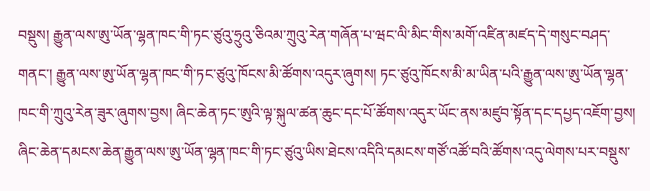བསྡུས། རྒྱུན་ལས་ཨུ་ཡོན་ལྷན་ཁང་གི་ཏང་ཙུའུ་ཧྲུའུ་ཅིའམ་ཀྲུའུ་རེན་གཞོན་པ་ཝང་ལི་མིང་གིས་མགོ་འཛིན་མཛད་དེ་གསུང་བཤད་གནང་། རྒྱུན་ལས་ཨུ་ཡོན་ལྷན་ཁང་གི་ཏང་ཙུའུ་ཁོངས་མི་ཚོགས་འདུར་ཞུགས། ཏང་ཙུའུ་ཁོངས་མི་མ་ཡིན་པའི་རྒྱུན་ལས་ཨུ་ཡོན་ལྷན་ཁང་གི་ཀྲུའུ་རེན་ཟུར་ཞུགས་བྱས། ཞིང་ཆེན་ཏང་ཨུའི་ལྟ་སྐུལ་ཚན་ཆུང་དང་པོ་ཚོགས་འདུར་ཡོང་ནས་མཛུབ་སྟོན་དང་དཔྱད་འཇོག་བྱས།
ཞིང་ཆེན་དམངས་ཆེན་རྒྱུན་ལས་ཨུ་ཡོན་ལྷན་ཁང་གི་ཏང་ཙུའུ་ཡིས་ཐེངས་འདིའི་དམངས་གཙོ་འཚོ་བའི་ཚོགས་འདུ་ལེགས་པར་བསྡུས་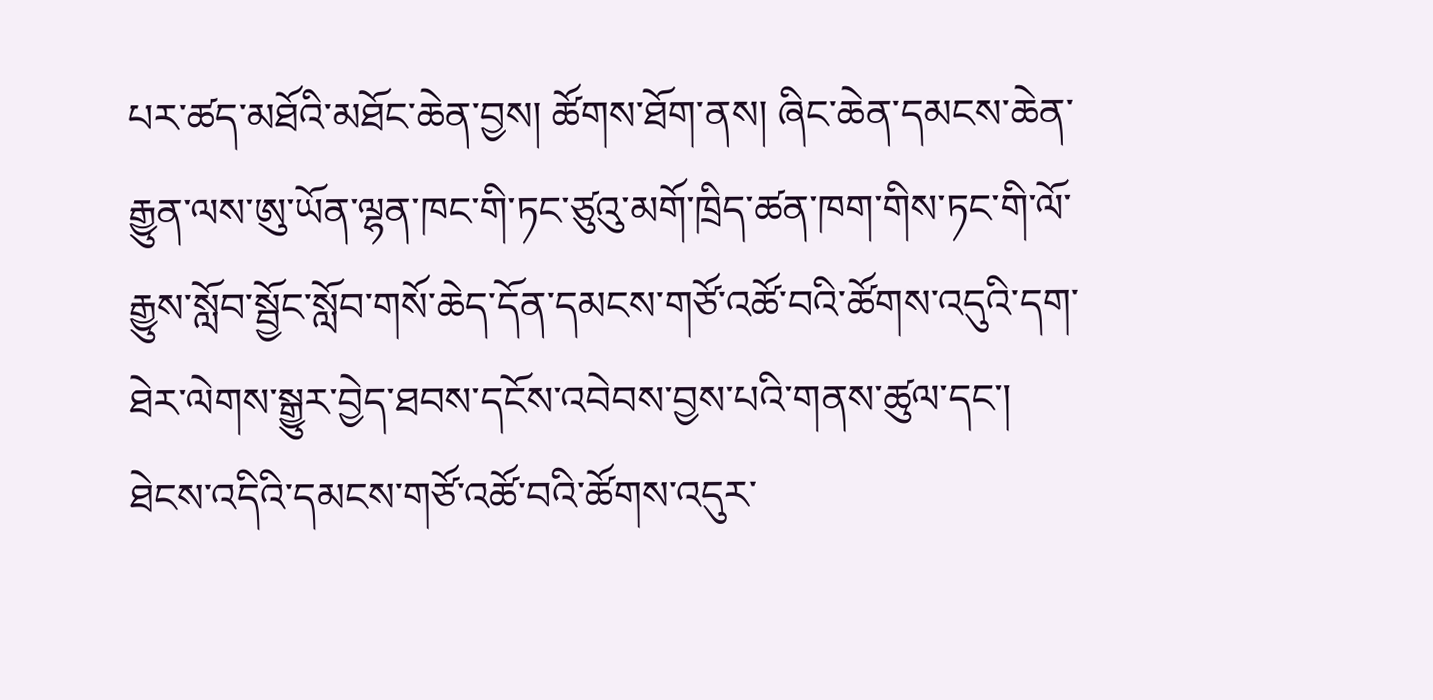པར་ཚད་མཐོའི་མཐོང་ཆེན་བྱས། ཚོགས་ཐོག་ནས། ཞིང་ཆེན་དམངས་ཆེན་རྒྱུན་ལས་ཨུ་ཡོན་ལྷན་ཁང་གི་ཏང་ཙུའུ་མགོ་ཁྲིད་ཚན་ཁག་གིས་ཏང་གི་ལོ་རྒྱུས་སློབ་སྦྱོང་སློབ་གསོ་ཆེད་དོན་དམངས་གཙོ་འཚོ་བའི་ཚོགས་འདུའི་དག་ཐེར་ལེགས་སྒྱུར་བྱེད་ཐབས་དངོས་འབེབས་བྱས་པའི་གནས་ཚུལ་དང་། ཐེངས་འདིའི་དམངས་གཙོ་འཚོ་བའི་ཚོགས་འདུར་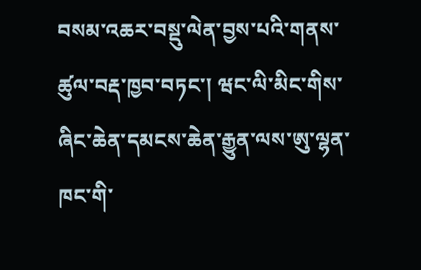བསམ་འཆར་བསྡུ་ལེན་བྱས་པའི་གནས་ཚུལ་བརྡ་ཁྱབ་བཏང་། ཝང་ལི་མིང་གིས་ཞིང་ཆེན་དམངས་ཆེན་རྒྱུན་ལས་ཨུ་ལྷན་ཁང་གི་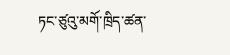ཏང་ཙུའུ་མགོ་ཁྲིད་ཚན་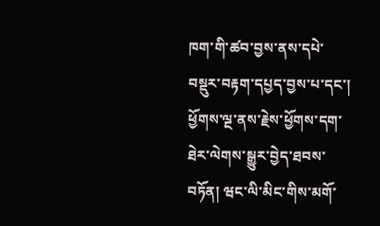ཁག་གི་ཚབ་བྱས་ནས་དཔེ་བསྡུར་བརྟག་དཔྱད་བྱས་པ་དང་། ཕྱོགས་ལྔ་ནས་རྗེས་ཕྱོགས་དག་ཐེར་ལེགས་སྒྱུར་བྱེད་ཐབས་བཏོན། ཝང་ལི་མིང་གིས་མགོ་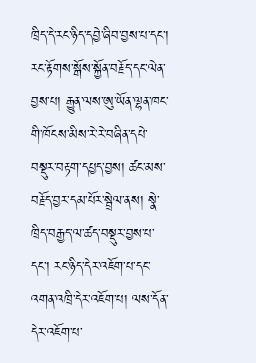ཁྲིད་དེ་རང་ཉིད་དབྱེ་ཞིབ་བྱས་པ་དང་། རང་རྟོགས་སྒོས་སྐྱོན་བརྗོད་དང་ལེན་བྱས་པ། རྒྱུན་ལས་ཨུ་ཡོན་ལྷན་ཁང་གི་ཁོངས་མིས་རེ་རེ་བཞིན་དཔེ་བསྡུར་བརྟག་དཔྱད་བྱས། ཚང་མས་བརྗོད་བྱར་དམ་པོར་སྦྲེལ་ནས། སྣེ་ཁྲིད་བརྒྱད་ལ་ཚད་བསྡུར་བྱས་པ་དང་། རང་ཉིད་དེར་འཇོག་པ་དང་འགན་འཁྲི་དེར་འཇོག་པ། ལས་དོན་དེར་འཇོག་པ་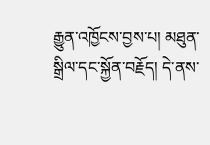རྒྱུན་འཁྱོངས་བྱས་པ། མཐུན་སྒྲིལ་དང་སྐྱོན་བརྗོད། དེ་ནས་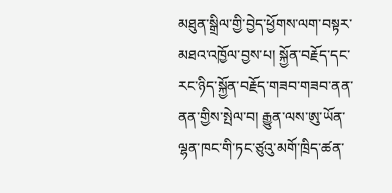མཐུན་སྒྲིལ་གྱི་བྱེད་ཕྱོགས་ལག་བསྟར་མཐའ་འཁྱོལ་བྱས་པ། སྐྱོན་བརྗོད་དང་རང་ཉིད་སྐྱོན་བརྗོད་གཟབ་གཟབ་ནན་ནན་གྱིས་སྤེལ་བ། རྒྱུན་ལས་ཨུ་ཡོན་ལྷན་ཁང་གི་ཏང་ཙུའུ་མགོ་ཁྲིད་ཚན་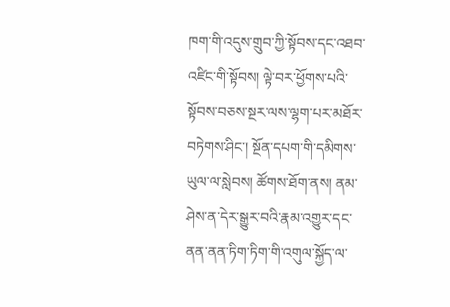ཁག་གི་འདུས་གྲུབ་ཀྱི་སྟོབས་དང་འཐབ་འཛིང་གི་སྟོབས། ལྟེ་བར་ཕྱོགས་པའི་སྟོབས་བཅས་སྔར་ལས་ལྷག་པར་མཐོར་བཏེགས་ཤིང་། སྔོན་དཔག་གི་དམིགས་ཡུལ་ལ་སླེབས། ཚོགས་ཐོག་ནས། ནམ་ཤེས་ན་དེར་སྒྱུར་བའི་རྣམ་འགྱུར་དང་ནན་ནན་ཏིག་ཏིག་གི་འགུལ་སྐྱོད་ལ་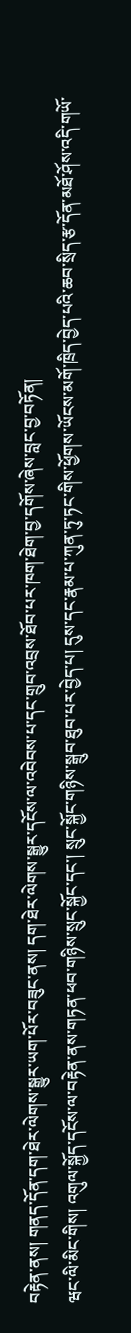བརྟེན་ནས། གནད་དོན་དག་ཐེར་ལེགས་སྒྱུར་ཡག་པོར་བཟུང་ནས། དག་ཐེར་ལེགས་སྒྱུར་དངོས་ལ་འབེབས་པ་དང་གྲུབ་འབྲས་ཐོབ་པར་ཁག་ཐེག་བྱ་དགོས་ཞེས་བླང་བྱ་བཏོན།
ཝང་ལི་མིང་གིས། འགུལ་སྐྱོད་དངོས་ལ་བརྟེན་ནས་གཏན་ཕབ་གཉིས་སྲུང་སྐྱོང་དང་། སྲུང་སྐྱོང་གཉིས་སྒྲུབ་ཐུབ་པར་བྱེད་པ། དུས་དང་རྣམ་པ་ཀུན་ཏུ་ཏང་གིས་ཕྱོགས་ཡོངས་མགོ་ཁྲིད་བྱེད་པའི་ཆབ་སྲིད་རྩ་དོན་མཐོ་ཤོས་འདི་གཡོ་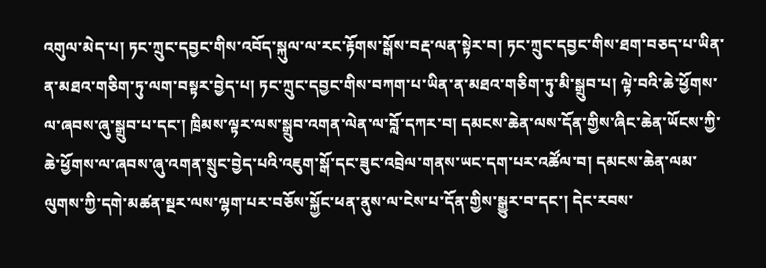འགུལ་མེད་པ། ཏང་ཀྲུང་དབྱང་གིས་འབོད་སྐུལ་ལ་རང་རྟོགས་སྒོས་བརྡ་ལན་སྟེར་བ། ཏང་ཀྲུང་དབྱང་གིས་ཐག་བཅད་པ་ཡིན་ན་མཐའ་གཅིག་ཏུ་ལག་བསྟར་བྱེད་པ། ཏང་ཀྲུང་དབྱང་གིས་བཀག་པ་ཡིན་ན་མཐའ་གཅིག་ཏུ་མི་སྒྲུབ་པ། ལྟེ་བའི་ཆེ་ཕྱོགས་ལ་ཞབས་ཞུ་སྒྲུབ་པ་དང་། ཁྲིམས་ལྟར་ལས་སྒྲུབ་འགན་ལེན་ལ་བློ་དཀར་བ། དམངས་ཆེན་ལས་དོན་གྱིས་ཞིང་ཆེན་ཡོངས་ཀྱི་ཆེ་ཕྱོགས་ལ་ཞབས་ཞུ་འགན་སྲུང་བྱེད་པའི་འཇུག་སྒོ་དང་ཟུང་འབྲེལ་གནས་ཡང་དག་པར་འཚོལ་བ། དམངས་ཆེན་ལམ་ལུགས་ཀྱི་དགེ་མཚན་སྔར་ལས་ལྷག་པར་བཅོས་སྐྱོང་ཕན་ནུས་ལ་ངེས་པ་དོན་གྱིས་སྒྱུར་བ་དང་། དེང་རབས་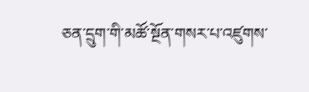ཅན་དྲུག་གི་མཚོ་སྔོན་གསར་པ་འཛུགས་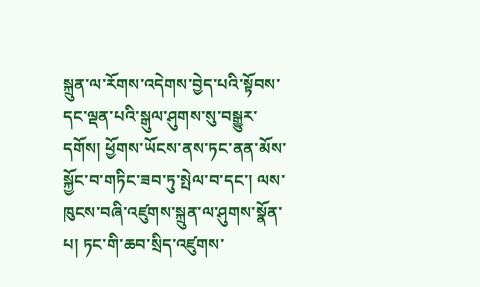སྐྲུན་ལ་རོགས་འདེགས་བྱེད་པའི་སྟོབས་དང་ལྡན་པའི་སྒུལ་ཤུགས་སུ་བསྒྱུར་དགོས། ཕྱོགས་ཡོངས་ནས་ཏང་ནན་མོས་སྐྱོང་བ་གཏིང་ཟབ་ཏུ་སྤེལ་བ་དང་། ལས་ཁུངས་བཞི་འཛུགས་སྐྲུན་ལ་ཤུགས་སྣོན་པ། ཏང་གི་ཆབ་སྲིད་འཛུགས་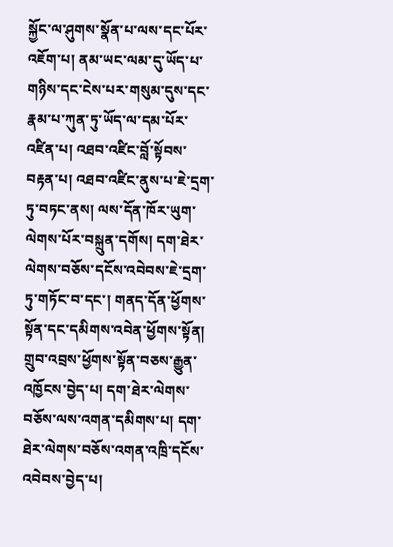སྐྱོང་ལ་ཤུགས་སྣོན་པ་ལས་དང་པོར་འཇོག་པ། ནམ་ཡང་ལམ་དུ་ཡོད་པ་གཉིས་དང་ངེས་པར་གསུམ་དུས་དང་རྣམ་པ་ཀུན་ཏུ་ཡོད་ལ་དམ་པོར་འཛིན་པ། འཐབ་འཛིང་བློ་སྟོབས་བརྟན་པ། འཐབ་འཛིང་ནུས་པ་ཇེ་དྲག་ཏུ་བཏང་ནས། ལས་དོན་ཁོར་ཡུག་ལེགས་པོར་བསྐྲུན་དགོས། དག་ཐེར་ལེགས་བཅོས་དངོས་འབེབས་ཇེ་དྲག་ཏུ་གཏོང་བ་དང་། གནད་དོན་ཕྱོགས་སྟོན་དང་དམིགས་འབེན་ཕྱོགས་སྟོན། གྲུབ་འབྲས་ཕྱོགས་སྟོན་བཅས་རྒྱུན་འཁྱོངས་བྱེད་པ། དག་ཐེར་ལེགས་བཅོས་ལས་འགན་དམིགས་པ། དག་ཐེར་ལེགས་བཅོས་འགན་འཁྲི་དངོས་འབེབས་བྱེད་པ།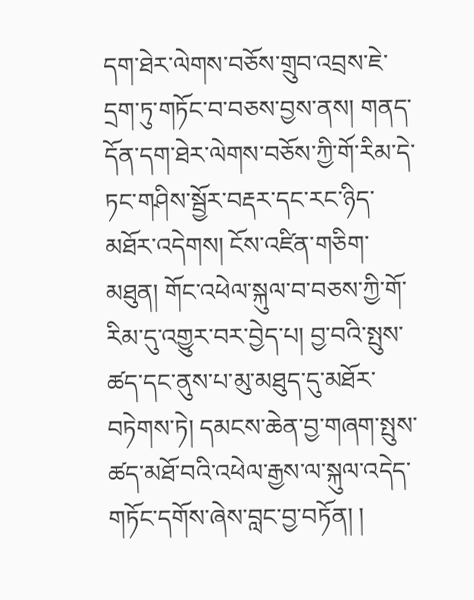དག་ཐེར་ལེགས་བཅོས་གྲུབ་འབྲས་ཇེ་དྲག་ཏུ་གཏོང་བ་བཅས་བྱས་ནས། གནད་དོན་དག་ཐེར་ལེགས་བཅོས་ཀྱི་གོ་རིམ་དེ་ཏང་གཤིས་སྦྱོར་བརྡར་དང་རང་ཉིད་མཐོར་འདེགས། ངོས་འཛིན་གཅིག་མཐུན། གོང་འཕེལ་སྐུལ་བ་བཅས་ཀྱི་གོ་རིམ་དུ་འགྱུར་བར་བྱེད་པ། བྱ་བའི་སྤུས་ཚད་དང་ནུས་པ་མུ་མཐུད་དུ་མཐོར་བཏེགས་ཏེ། དམངས་ཆེན་བྱ་གཞག་སྤུས་ཚད་མཐོ་བའི་འཕེལ་རྒྱས་ལ་སྐུལ་འདེད་གཏོང་དགོས་ཞེས་བླང་བྱ་བཏོན། །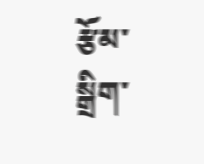རྩོམ་སྒྲིག་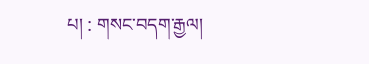པ། : གསང་བདག་རྒྱལ།